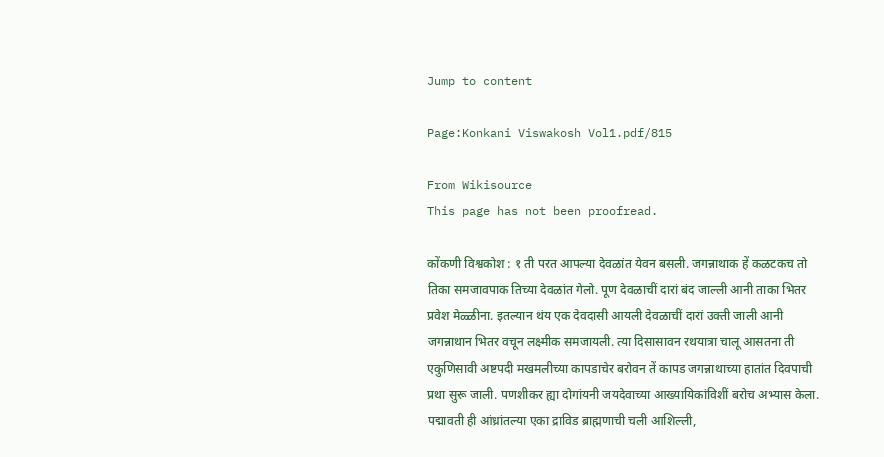Jump to content

Page:Konkani Viswakosh Vol1.pdf/815

From Wikisource
This page has not been proofread.

कोंकणी विश्वकोश : १ ती परत आपल्या देवळांत येवन बसली. जगन्नाथाक हें कळटकच तो तिका समजावपाक तिच्या देवळांत गेलो. पूण देवळाचीं दारां बंद जाल्ली आनी ताका भितर प्रवेश मेळ्ळीना. इतल्यान थंय एक देवदासी आयली देवळाचीं दारां उक्ती जाली आनी जगन्नाथान भितर वचून लक्ष्मीक समजायली. त्या दिसासावन रथयात्रा चालू आसतना ती एकुणिसावी अष्टपदी मखमलीच्या कापडाचेर बरोवन तें कापड जगन्नाथाच्या हातांत दिवपाची प्रथा सुरू जाली. पणशीकर ह्या दोगांयनी जयदेवाच्या आख्यायिकांविशीं बरोच अभ्यास केला. पद्मावती ही आंध्रांतल्या एका द्राविड ब्राह्मणाची चली आशिल्ली,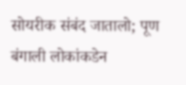सोयरीक संबंद जातालो; पूण बंगाली लोकांकडेन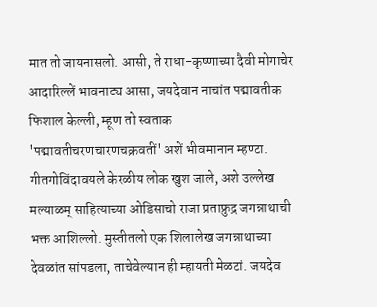मात तो जायनासलो. आसी, ते राधा-कृष्णाच्या दैवी मोगाचेर आदारिल्लें भावनाट्य आसा, जयदेवान नाचांत पद्मावतीक फिशाल केल्ली, म्हूण तो स्वताक 'पद्मावतीचरणचारणचक्रवतीं' अशें भीवमानान म्हण्टा. गीतगोविंदावयले केरळीय लोक खुश जाले, अशे उल्लेख मल्याळम् साहित्याच्या ओडिसाचो राजा प्रताफ्रुद्र जगन्नाथाची भक्त आशिल्लो. मुस्तीतलो एक शिलालेख जगन्नाथाच्या देवळांत सांपडला, ताचेवेल्यान ही म्हायती मेळटां. जयदेव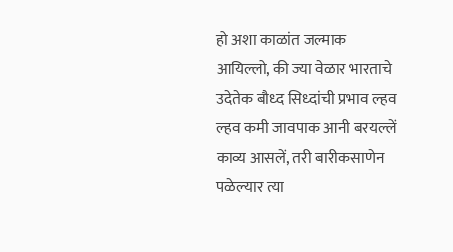हो अशा काळांत जल्माक आयिल्लो, की ज्या वेळार भारताचे उदेतेक बौध्द सिध्दांची प्रभाव ल्हव ल्हव कमी जावपाक आनी बरयल्लें काव्य आसलें, तरी बारीकसाणेन पळेल्यार त्या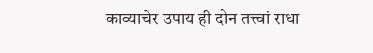काव्याचेर उपाय ही दोन तत्त्वां राधा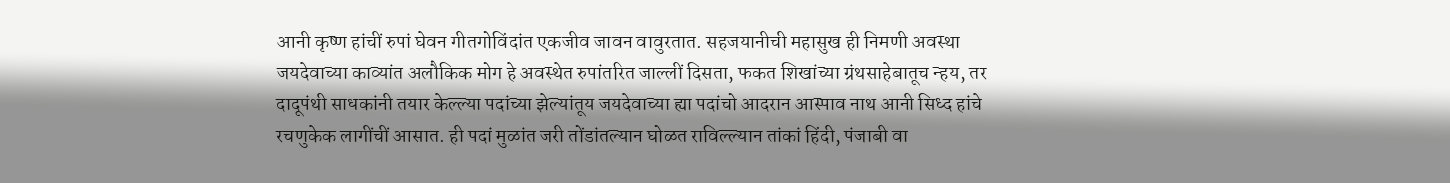आनी कृष्ण हांचीं रुपां घेवन गीतगोविंदांत एकजीव जावन वावुरतात. सहजयानीची महासुख ही निमणी अवस्था जयदेवाच्या काव्यांत अलौकिक मोग हे अवस्थेत रुपांतरित जाल्लीं दिसता, फकत शिखांच्या ग्रंथसाहेबातूच न्हय, तर दादूपंथी साधकांनी तयार केल्ल्या पदांच्या झेल्यांतूय जयदेवाच्या ह्या पदांचो आदरान आस्पाव नाथ आनी सिध्द हांचे रचणुकेक लागींचीं आसात. ही पदां मुळांत जरी तोंडांतल्यान घोळत राविल्ल्यान तांकां हिंदी, पंजाबी वा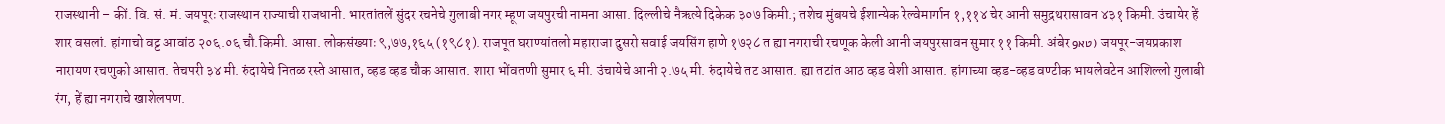राजस्थानी – कीं. वि. सं. मं. जयपूरः राजस्थान राज्याची राजधानी. भारतांतलें सुंदर रचनेचे गुलाबी नगर म्हूण जयपुरची नामना आसा. दिल्लीचे नैऋत्ये दिकेक ३०७ किमी.; तशेच मुंबयचे ईशान्येक रेल्वेमार्गान १,११४ चेर आनी समुद्रथरासावन ४३१ किमी. उंचायेर हें शार वसलां. हांगाचो वट्ट आवांठ २०६.०६ चौ.किमी. आसा. लोकसंख्याः ९,७७,१६५ (१९८१). राजपूत घराण्यांतलो महाराजा दुसरो सवाई जयसिंग हाणे १७२८ त ह्या नगराची रचणूक केली आनी जयपुरसावन सुमार ११ किमी. अंबेर טא9) जयपूर-जयप्रकाश नारायण रचणुको आसात. तेचपरी ३४ मी. रुंदायेचे नितळ रस्ते आसात, व्हड व्हड चौक आसात. शारा भोंवतणी सुमार ६ मी. उंचायेचे आनी २.७५ मी. रुंदायेचे तट आसात. ह्या तटांत आठ व्हड वेशी आसात. हांगाच्या व्हड-व्हड वण्टीक भायलेवटेन आशिल्लो गुलाबी रंग, हें ह्या नगराचे खाशेलपण.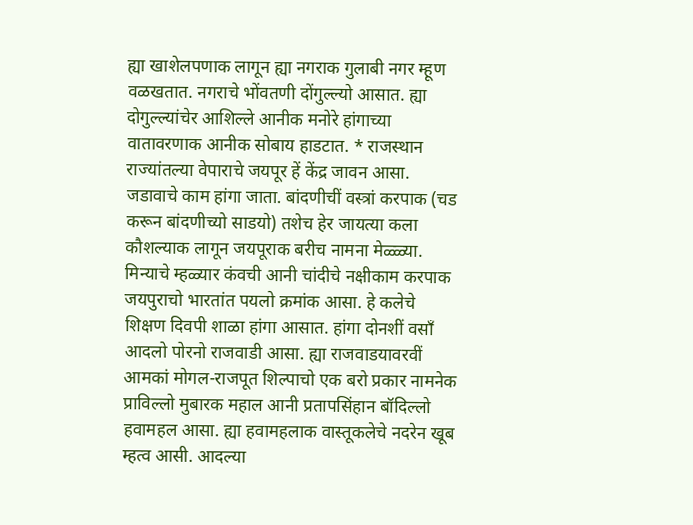ह्या खाशेलपणाक लागून ह्या नगराक गुलाबी नगर म्हूण वळखतात. नगराचे भोंवतणी दोंगुल्ल्यो आसात. ह्या दोगुल्ल्यांचेर आशिल्ले आनीक मनोरे हांगाच्या वातावरणाक आनीक सोबाय हाडटात. * राजस्थान राज्यांतल्या वेपाराचे जयपूर हें केंद्र जावन आसा. जडावाचे काम हांगा जाता. बांदणीचीं वस्त्रां करपाक (चड करून बांदणीच्यो साडयो) तशेच हेर जायत्या कला कौशल्याक लागून जयपूराक बरीच नामना मेळ्ळ्या. मिन्याचे म्हळ्यार कंवची आनी चांदीचे नक्षीकाम करपाक जयपुराचो भारतांत पयलो क्रमांक आसा. हे कलेचे शिक्षण दिवपी शाळा हांगा आसात. हांगा दोनशीं वसाँ आदलो पोरनो राजवाडी आसा. ह्या राजवाडयावरवीं आमकां मोगल-राजपूत शिल्पाचो एक बरो प्रकार नामनेक प्राविल्लो मुबारक महाल आनी प्रतापसिंहान बॉदिल्लो हवामहल आसा. ह्या हवामहलाक वास्तूकलेचे नदरेन खूब म्हत्व आसी. आदल्या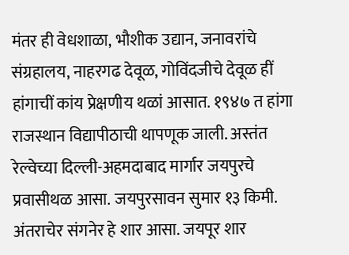मंतर ही वेधशाळा, भौशीक उद्यान, जनावरांचे संग्रहालय, नाहरगढ देवूळ, गोविंदजीचे देवूळ हीं हांगाचीं कांय प्रेक्षणीय थळां आसात. १९४७ त हांगा राजस्थान विद्यापीठाची थापणूक जाली. अस्तंत रेल्वेच्या दिल्ली-अहमदाबाद मार्गार जयपुरचे प्रवासीथळ आसा. जयपुरसावन सुमार १३ किमी. अंतराचेर संगनेर हे शार आसा. जयपूर शार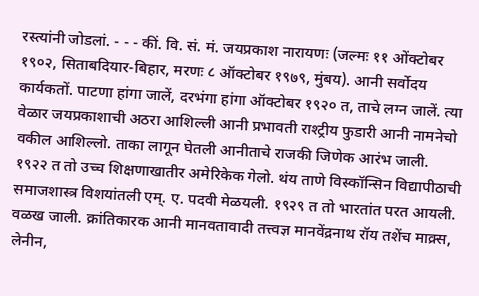रस्त्यांनी जोडलां. - - - कीं. वि. सं. मं. जयप्रकाश नारायणः (जल्मः ११ ओंक्टोबर १९०२, सिताबदियार-बिहार, मरणः ८ ऑक्टोबर १९७९, मुंबय). आनी सर्वोदय कार्यकतों. पाटणा हांगा जालें, दरभंगा हांगा ऑक्टोबर १९२० त, ताचे लग्न जालें. त्या वेळार जयप्रकाशाची अठरा आशिल्ली आनी प्रभावती राश्ट्रीय फुडारी आनी नामनेचो वकील आशिल्लो. ताका लागून घेतली आनीताचे राजकी जिणेक आरंभ जाली. १९२२ त तो उच्च शिक्षणाखातीर अमेरिकेक गेलो. थंय ताणे विस्कॉन्सिन विद्यापीठाची समाजशास्त्र विशयांतली एम्. ए. पदवी मेळयली. १९२९ त तो भारतांत परत आयली. वळख जाली. क्रांतिकारक आनी मानवतावादी तत्त्वज्ञ मानवेंद्रनाथ रॉय तशेंच माक्र्स, लेनीन,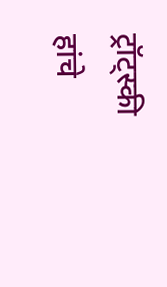ट्रॉट्स्की हांचे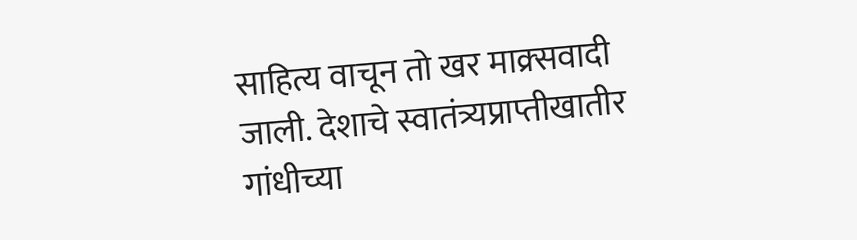साहित्य वाचून तो खर माक्र्सवादी जाली. देशाचे स्वातंत्र्यप्राप्तीखातीर गांधीच्या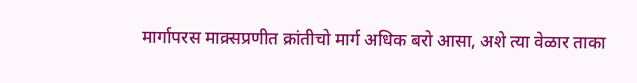मार्गापरस माक्र्सप्रणीत क्रांतीचो मार्ग अधिक बरो आसा, अशे त्या वेळार ताका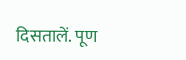दिसतालें. पूण